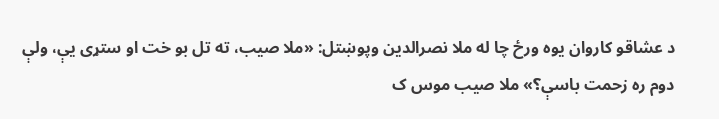د عشاقو کاروان یوه ورځ چا له ملا نصرالدین وپوښتل: «ملا صیب، ته تل بو خت او ستړی یې، ولې دوم ره زحمت باسې؟» ملا صیب موس ک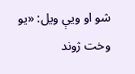شو او ویې ویل: «یو وخت ژوند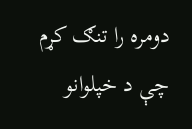دومره را تنګ کړم چې د خپلوانو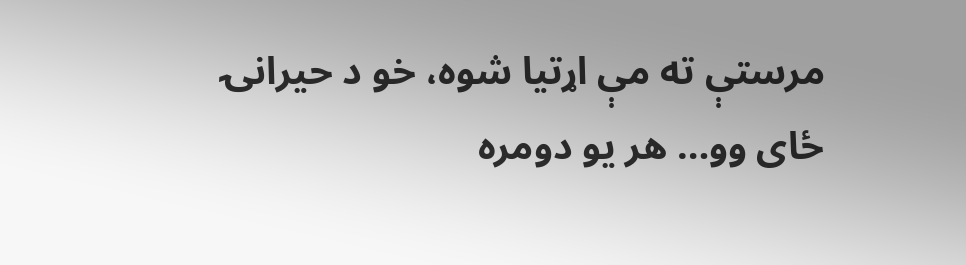مرستې ته مې اړتیا شوه، خو د حیرانۍ ځای وو… هر یو دومره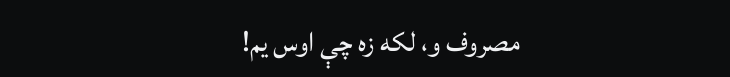مصروف و، لکه زه چې اوس یم!